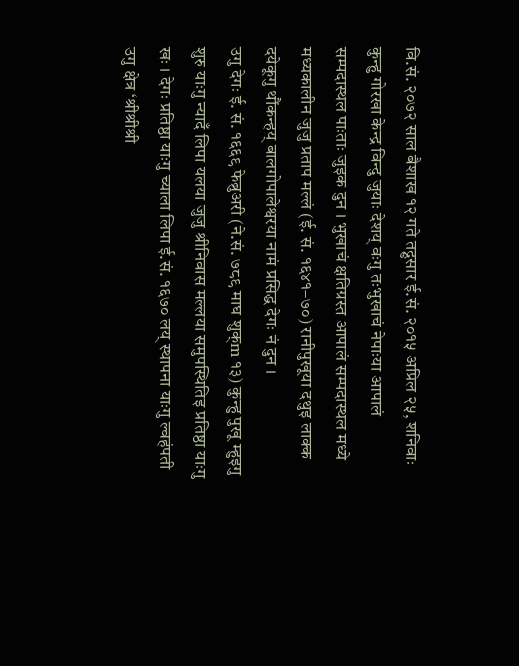वि.सं. २०७२ साल बैशाख १२ गते तद्नुसार ई.सं. २०१५ अप्रिल २५, शनिवाः कुन्हु गोरखा केन्द्र विन्दु जुयाः देशय् वःगु तःभुखाचं नेपाःया आपालं सम्पदास्थल पाःताः जुइक दुन । भुखाचं क्षतिग्रस्त आपालं सम्पदास्थल मध्ये मध्यकालीन जुजु प्रताप मल्लं (ई. सं. १६४१–७०) रानीपुखूया दथुइ लाक्क दयेकूगु थौंकन्हय् बालगोपालेश्वरया नामं प्रसिद्ध देगः नं दुन ।
उगु देगः ई. सं. १६६९ फेब्रुअरी (ने.सं. ७८९ माघ शुक्m १३) कुन्हु पुखू म्हुइगु शुरु याःगु न्यादँ लिपा यलया जुजु श्रीनिवास मल्लया समुपस्थितिइ प्रतिष्ठा याःगु खः । देगः प्रतिष्ठा याःगु च्याला लिपा ई.सं. १६७० लय् स्थापना याःगु ल्वहंपती उगु क्षेत्र ‘श्रीश्रीश्री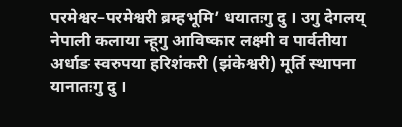परमेश्वर–परमेश्वरी ब्रम्हभूमि’ धयातःगु दु । उगु देगलय् नेपाली कलाया न्हूगु आविष्कार लक्ष्मी व पार्वतीया अर्धाङ स्वरुपया हरिशंकरी (झंकेश्वरी) मूर्ति स्थापना यानातःगु दु ।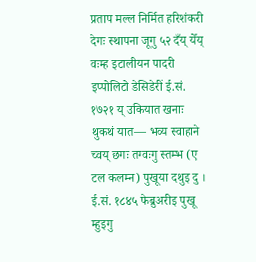प्रताप मल्ल निर्मित हरिशंकरी देगः स्थापना जूगु ५२ दँय् येँय् वःम्ह इटालीयन पादरी इप्पोलिटो डेसिडेरीं ई.सं. १७२१ य् उकियात खनाः थुकथं यात— भव्य स्वाहाने च्वय् छगः तग्वःगु स्तम्भ (ए टल कलम्न) पुखूया दथुइ दु । ई.सं. १८४५ फेब्रुअरीइ पुखू म्हुइगु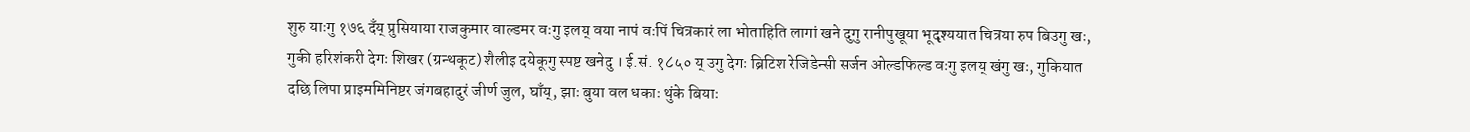शुरु याःगु १७६ दँय् प्रुसियाया राजकुमार वाल्डमर वःगु इलय् वया नापं वःपिं चित्रकारं ला भोताहिति लागां खने दुगु रानीपुखूया भूदृश्ययात चित्रया रुप बिउगु खः, गुकी हरिशंकरी देगः शिखर (ग्रन्थकूट) शैलीइ दयेकूगु स्पष्ट खनेदु । ई.सं. १८५० य् उगु देगः ब्रिटिश रेजिडेन्सी सर्जन ओल्डफिल्ड वःगु इलय् खंगु खः, गुकियात दछि लिपा प्राइममिनिष्टर जंगबहादुरं जीर्ण जुल, घाँय्, झाः बुया वल धकाः थुंके बियाः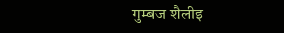गुम्बज शैलीइ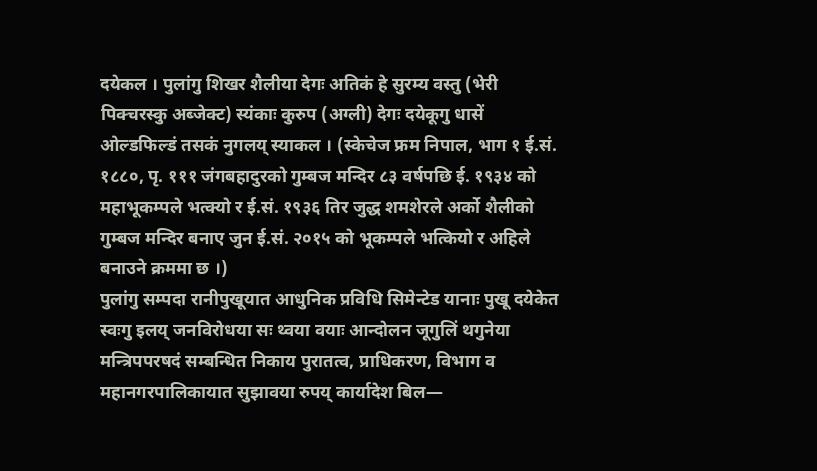दयेकल । पुलांगु शिखर शैलीया देगः अतिकं हे सुरम्य वस्तु (भेरी पिक्चरस्कु अब्जेक्ट) स्यंकाः कुरुप (अग्ली) देगः दयेकूगु धासें ओल्डफिल्डं तसकं नुगलय् स्याकल । (स्केचेज फ्रम निपाल, भाग १ ई.सं. १८८०, पृ. १११ जंगबहादुरको गुम्बज मन्दिर ८३ वर्षपछि ई. १९३४ को महाभूकम्पले भत्क्यो र ई.सं. १९३६ तिर जुद्ध शमशेरले अर्को शैलीको गुम्बज मन्दिर बनाए जुन ई.सं. २०१५ को भूकम्पले भत्कियो र अहिले बनाउने क्रममा छ ।)
पुलांगु सम्पदा रानीपुखूयात आधुनिक प्रविधि सिमेन्टेड यानाः पुखू दयेकेत स्वःगु इलय् जनविरोधया सः थ्वया वयाः आन्दोलन जूगुलिं थगुनेया मन्त्रिपपरषदं सम्बन्धित निकाय पुरातत्व, प्राधिकरण, विभाग व महानगरपालिकायात सुझावया रुपय् कार्यादेश बिल—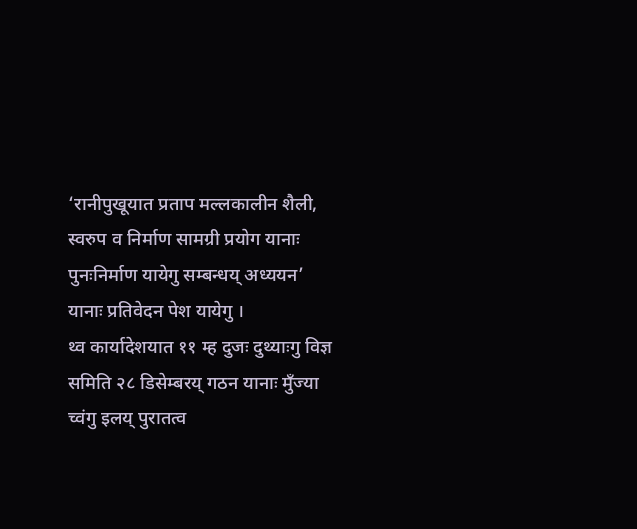‘रानीपुखूयात प्रताप मल्लकालीन शैली, स्वरुप व निर्माण सामग्री प्रयोग यानाः पुनःनिर्माण यायेगु सम्बन्धय् अध्ययन’ यानाः प्रतिवेदन पेश यायेगु ।
थ्व कार्यादेशयात ११ म्ह दुजः दुथ्याःगु विज्ञ समिति २८ डिसेम्बरय् गठन यानाः मुँज्या च्वंगु इलय् पुरातत्व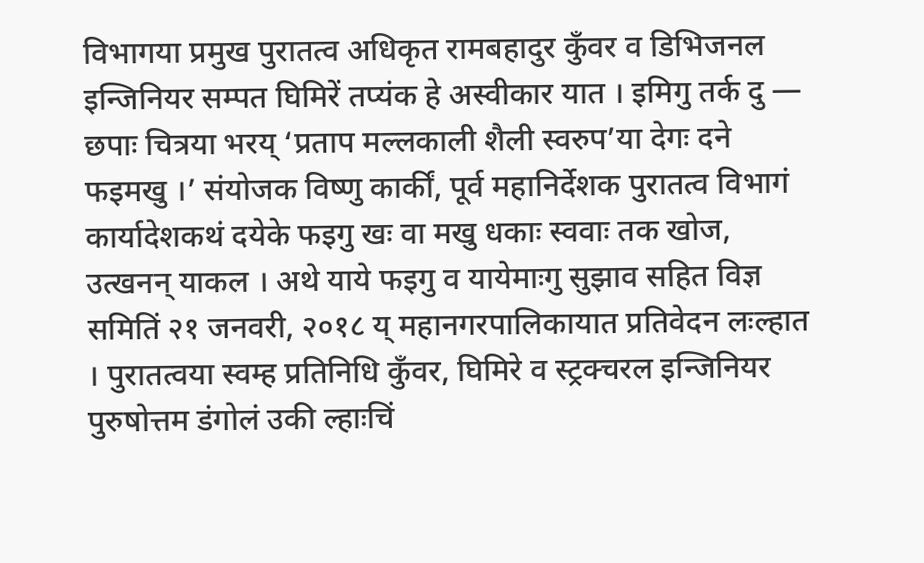विभागया प्रमुख पुरातत्व अधिकृत रामबहादुर कुँवर व डिभिजनल इन्जिनियर सम्पत घिमिरें तप्यंक हे अस्वीकार यात । इमिगु तर्क दु — छपाः चित्रया भरय् ‘प्रताप मल्लकाली शैली स्वरुप’या देगः दने फइमखु ।’ संयोजक विष्णु कार्कीं, पूर्व महानिर्देशक पुरातत्व विभागं कार्यादेशकथं दयेके फइगु खः वा मखु धकाः स्ववाः तक खोज, उत्खनन् याकल । अथे याये फइगु व यायेमाःगु सुझाव सहित विज्ञ समितिं २१ जनवरी, २०१८ य् महानगरपालिकायात प्रतिवेदन लःल्हात । पुरातत्वया स्वम्ह प्रतिनिधि कुँवर, घिमिरे व स्ट्रक्चरल इन्जिनियर पुरुषोत्तम डंगोलं उकी ल्हाःचिं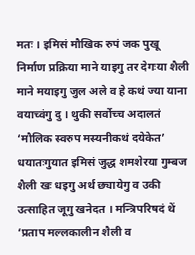मतः । इमिसं मौखिक रुपं जक पुखू निर्माण प्रक्रिया माने याइगु तर देगःया शैली माने मयाइगु जुल अले व हे कथं ज्या याना वयाच्वंगु दु । थुकी सर्वोच्च अदालतं ‘मौलिक स्वरुप मस्यनीकथं दयेकेत’ धयातःगुयात इमिसं जुद्ध शमशेरया गुम्बज शैली खः धइगु अर्थ छ्यायेगु व उकी उत्साहित जूगु खनेदत । मन्त्रिपरिषदं थें ‘प्रताप मल्लकालीन शैली व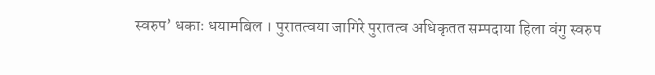स्वरुप’ धकाः धयामबिल । पुरातत्वया जागिरे पुरातत्व अधिकृतत सम्पदाया हिला वंगु स्वरुप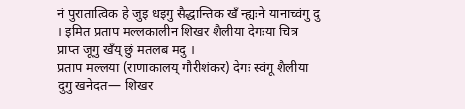नं पुरातात्विक हे जुइ धइगु सैद्धान्तिक खँ न्ह्यःने यानाच्वंगु दु । इमित प्रताप मल्लकालीन शिखर शैलीया देगःया चित्र प्राप्त जूगु खँय् छुं मतलब मदु ।
प्रताप मल्लया (राणाकालय् गौरीशंकर) देगः स्वंगू शैलीया दुगु खनेदत— शिखर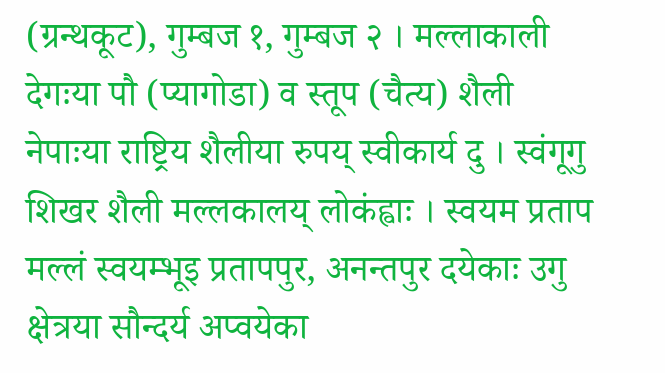(ग्रन्थकूट), गुम्बज १, गुम्बज २ । मल्लाकाली देगःया पौ (प्यागोडा) व स्तूप (चैत्य) शैली नेपाःया राष्ट्रिय शैलीया रुपय् स्वीकार्य दु । स्वंगूगु शिखर शैली मल्लकालय् लोकंह्वाः । स्वयम प्रताप मल्लं स्वयम्भूइ प्रतापपुर, अनन्तपुर दयेकाः उगु क्षेत्रया सौन्दर्य अप्वयेका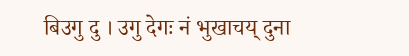बिउगु दु । उगु देगः नं भुखाचय् दुना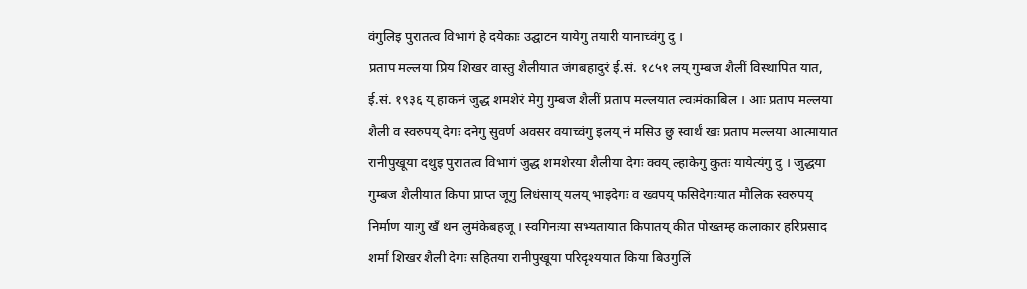वंगुलिइ पुरातत्व विभागं हे दयेकाः उद्घाटन यायेगु तयारी यानाच्वंगु दु ।
प्रताप मल्लया प्रिय शिखर वास्तु शैलीयात जंगबहादुरं ई.सं. १८५१ लय् गुम्बज शैलीं विस्थापित यात, ई.सं. १९३६ य् हाकनं जुद्ध शमशेरं मेगु गुम्बज शैलीं प्रताप मल्लयात ल्वःमंकाबिल । आः प्रताप मल्लया शैली व स्वरुपय् देगः दनेगु सुवर्ण अवसर वयाच्वंगु इलय् नं मसिउ छु स्वार्थं खः प्रताप मल्लया आत्मायात रानीपुखूया दथुइ पुरातत्व विभागं जुद्ध शमशेरया शैलीया देगः क्वय् ल्हाकेगु कुतः यायेत्यंगु दु । जुद्धया गुम्बज शैलीयात किपा प्राप्त जूगु लिधंसाय् यलय् भाइदेगः व ख्वपय् फसिदेगःयात मौलिक स्वरुपय् निर्माण याःगु खँ थन लुमंकेबहजू । स्वगिनःया सभ्यतायात किपातय् कीत पोख्तम्ह कलाकार हरिप्रसाद शर्मां शिखर शैली देगः सहितया रानीपुखूया परिदृश्ययात किया बिउगुलिं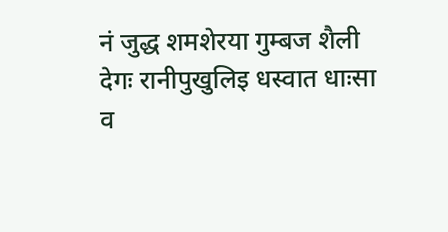नं जुद्ध शमशेरया गुम्बज शैली देगः रानीपुखुलिइ धस्वात धाःसा व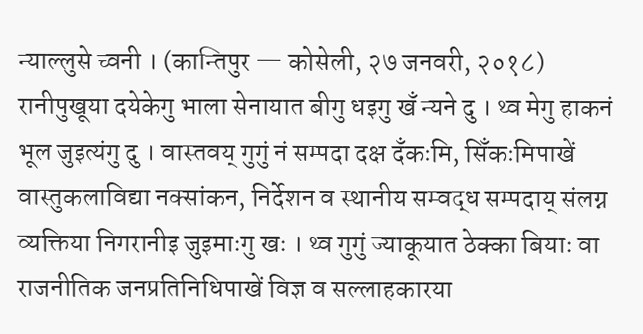न्याल्लुसे च्वनी । (कान्तिपुर — कोसेली, २७ जनवरी, २०१८)
रानीपुखूया दयेकेगु भाला सेनायात बीगु धइगु खँ न्यने दु । थ्व मेगु हाकनं भूल जुइत्यंगु दु । वास्तवय् गुगुं नं सम्पदा दक्ष दँकःमि, सिँकःमिपाखें वास्तुकलाविद्या नक्सांकन, निर्देशन व स्थानीय सम्वद्ध सम्पदाय् संलग्न व्यक्तिया निगरानीइ जुइमाःगु खः । थ्व गुगुं ज्याकूयात ठेक्का बियाः वा राजनीतिक जनप्रतिनिधिपाखें विज्ञ व सल्लाहकारया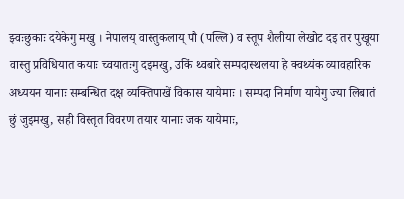झ्वःछुकाः दयेकेगु मखु । नेपालय् वास्तुकलाय् पौ (पल्लि) व स्तूप शैलीया लेखोट दइ तर पुखूया वास्तु प्रविधियात कयाः च्वयातःगु दइमखु, उकिं थ्वबारे सम्पदास्थलया हे क्वथ्यंक व्यावहारिक अध्ययन यानाः सम्बन्धित दक्ष व्यक्तिपाखें विकास यायेमाः । सम्पदा निर्माण यायेगु ज्या लिबातं छुं जुइमखु, सही विस्तृत विवरण तयार यानाः जक यायेमाः,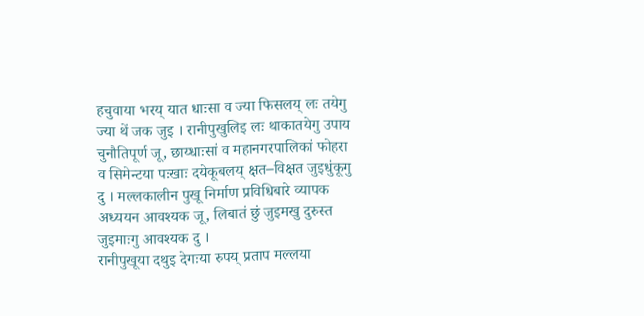हचुवाया भरय् यात धाःसा व ज्या फिसलय् लः तयेगु ज्या थें जक जुइ । रानीपुखुलिइ लः थाकातयेगु उपाय चुनौतिपूर्ण जू, छाय्धाःसां व महानगरपालिकां फोहरा व सिमेन्टया पःखाः दयेकूबलय् क्षत–विक्षत जुइधुंकूगु दु । मल्लकालीन पुखू निर्माण प्रविधिबारे व्यापक अध्ययन आवश्यक जू, लिबातं छुं जुइमखु दुरुस्त जुइमाःगु आवश्यक दु ।
रानीपुखूया दथुइ देगःया रुपय् प्रताप मल्लया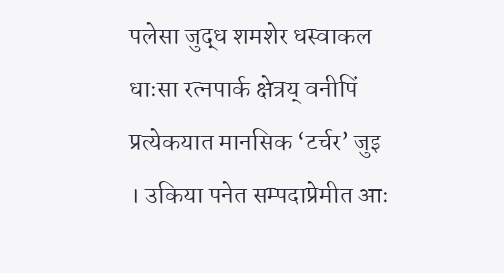पलेसा जुद्ध शमशेर धस्वाकल धाःसा रत्नपार्क क्षेत्रय् वनीपिं प्रत्येकयात मानसिक ‘टर्चर’ जुइ । उकिया पनेत सम्पदाप्रेमीत आः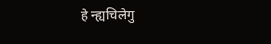हे न्ह्यचिलेगु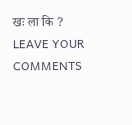खः ला कि ?
LEAVE YOUR COMMENTS